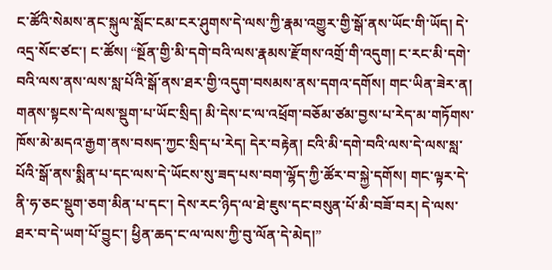ང་ཚོའི་སེམས་ནང་སྐུལ་སློང་ངམ་ངར་ཤུགས་དེ་ལས་ཀྱི་རྣམ་འགྱུར་གྱི་སྒོ་ནས་ཡོང་གི་ཡོད། དེ་འདྲ་སོང་ཙང་། ང་ཚོས། “སྔོན་གྱི་མི་དགེ་བའི་ལས་རྣམས་རྫོགས་འགྲོ་གི་འདུག། ང་རང་མི་དགེ་བའི་ལས་ནས་ལས་སླ་པོའི་སྒོ་ནས་ཐར་གྱི་འདུག་བསམས་ནས་དགའ་དགོས། གང་ཡིན་ཟེར་ན། གནས་སྟངས་དེ་ལས་སྡུག་པ་ཡོང་སྲིད། མི་དེས་ང་ལ་འཕྲོག་བཅོམ་ཙམ་བྱས་པ་རེད་མ་གཏོགས་ཁོས་མེ་མདའ་རྒྱག་ནས་བསད་ཀྱང་སྲིད་པ་རེད། དེར་བརྟེན། ངའི་མི་དགེ་བའི་ལས་དེ་ལས་སླ་པོའི་སྒོ་ནས་སྨིན་པ་དང་ལས་དེ་ཡོངས་སུ་ཟད་པས་བག་ལྷོད་ཀྱི་ཚོར་བ་སྐྱེ་དགོས། གང་ལྟར་དེ་ནི་ཧ་ཅང་སྡུག་ཅག་མིན་པ་དང་། དེས་རང་ཉིད་ལ་ཐེ་ཇུས་དང་བསུན་པོ་མི་བཟོ་བར། དེ་ལས་ཐར་བ་དེ་ཡག་པོ་བྱུང་། ཕྱིན་ཆད་ང་ལ་ལས་ཀྱི་བུ་ལོན་དེ་མེད།”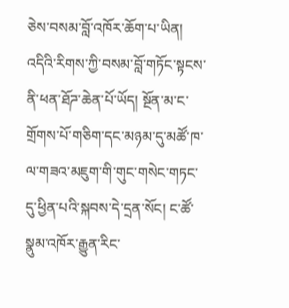ཅེས་བསམ་བློ་འཁོར་ཆོག་པ་ཡིན།
འདིའི་རིགས་ཀྱི་བསམ་བློ་གཏོང་སྟངས་ནི་ཕན་ཐོཌ་ཆེན་པོ་ཡོད། སྔོན་མ་ང་གྲོགས་པོ་གཅིག་དང་མཉམ་དུ་མཚོ་ཁ་ལ་གཟའ་མཇུག་གི་གུང་གསེང་གཏང་དུ་ཕྱིན་པའི་སྐབས་དེ་དྲན་སོང། ང་ཚོ་སྣུམ་འཁོར་རྒྱུན་རིང་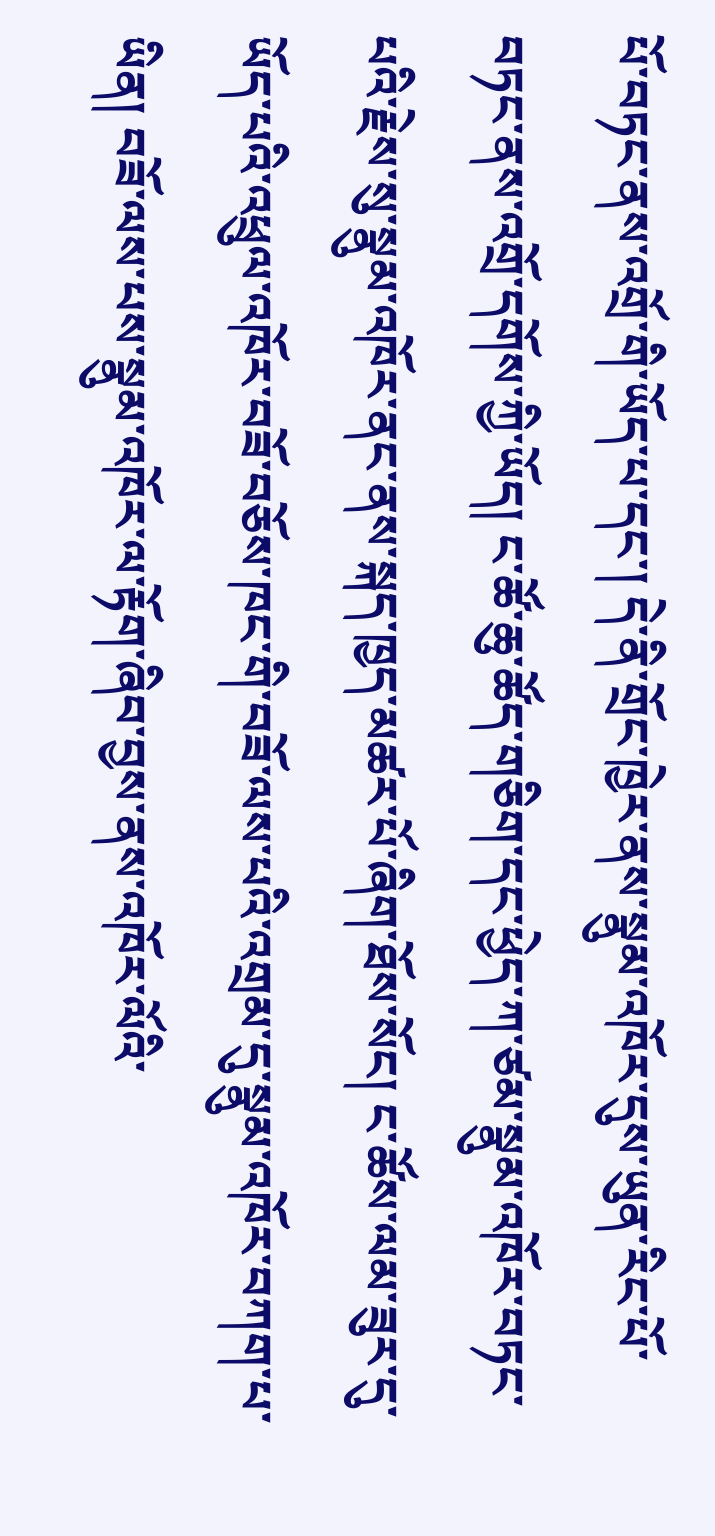པོ་བཏང་ནས་འགྲོ་གི་ཡོད་པ་དང་། དེ་ནི་གྲོང་ཁྱེར་ནས་སྣུམ་འཁོར་དུས་ཡུན་རིང་པོ་བཏང་ནས་འགྲོ་དགོས་ཀྱི་ཡོད། ང་ཚོ་ཆུ་ཚོད་གཅིག་དང་ཕྱེད་ཀ་ཙམ་སྣུམ་འཁོར་བཏང་པའི་རྗེས་སུ་སྣུམ་འཁོར་ནང་ནས་སྐད་ཁྱད་མཚར་པོ་ཞིག་ཐོས་སོང། ང་ཚོས་ལམ་ཟུར་དུ་ཡོད་པའི་འཕྲུལ་འཁོར་བཟོ་བཅོས་ཁང་གི་བཟོ་ལས་པའི་འགྲམ་དུ་སྣུམ་འཁོར་བཀག་པ་ཡིན། བཟོ་ལས་པས་སྣུམ་འཁོར་ལ་རྟོག་ཞིབ་བྱས་ནས་འཁོར་ལོའི་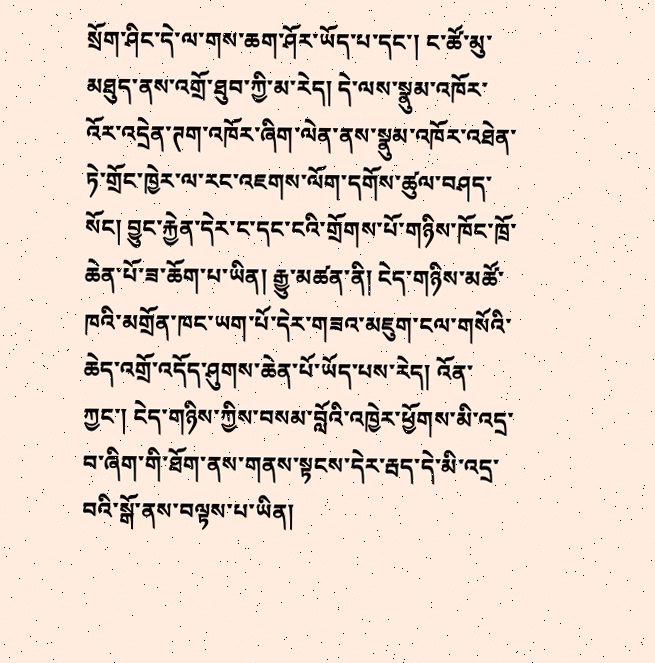སྲོག་ཤིང་དེ་ལ་གས་ཆག་ཤོར་ཡོད་པ་དང་། ང་ཚོ་མུ་མཐུད་ནས་འགྲོ་ཐུབ་ཀྱི་མ་རེད། དེ་ལས་སྣུམ་འཁོར་འོར་འདྲེན་ཊག་འཁོར་ཞིག་ལེན་ནས་སྣུམ་འཁོར་འཐེན་ཏེ་གྲོང་ཁྱེར་ལ་རང་འཇགས་ལོག་དགོས་ཚུལ་བཤད་སོང། བྱུང་རྐྱེན་དེར་ང་དང་ངའི་གྲོགས་པོ་གཉིས་ཁོང་ཁྲོ་ཆེན་པོ་ཟ་ཆོག་པ་ཡིན། རྒྱུ་མཚན་ནི། ངེད་གཉིས་མཚོ་ཁའི་མགྲོན་ཁང་ཡག་པོ་དེར་གཟའ་མཇུག་ངལ་གསོའི་ཆེད་འགྲོ་འདོད་ཤུགས་ཆེན་པོ་ཡོད་པས་རེད། འོན་ཀྱང་། ངེད་གཉིས་ཀྱིས་བསམ་བློའི་འཁྱེར་ཕྱོགས་མི་འདྲ་བ་ཞིག་གི་ཐོག་ནས་གནས་སྟངས་དེར་རྦད་དེ་མི་འདྲ་བའི་སྒོ་ནས་བལྟས་པ་ཡིན།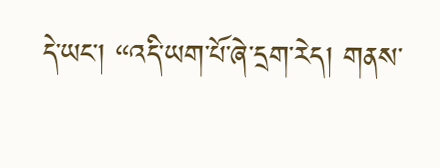དེ་ཡང་། “འདི་ཡག་པོ་ཞེ་དྲག་རེད། གནས་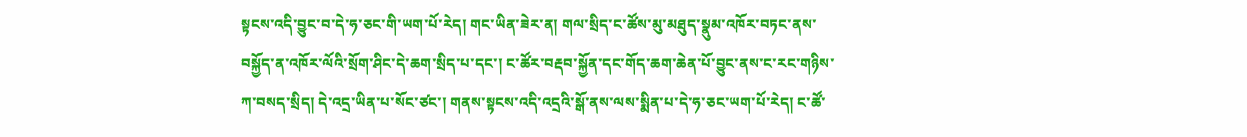སྟངས་འདི་བྱུང་བ་དེ་ཧ་ཅང་གི་ཡག་པོ་རེད། གང་ཡིན་ཟེར་ན། གལ་སྲིད་ང་ཚོས་མུ་མཐུད་སྣུམ་འཁོར་བཏང་ནས་བསྐྱོད་ན་འཁོར་ལོའི་སྲོག་ཤིང་དེ་ཆག་སྲིད་པ་དང་། ང་ཚོར་བརྡབ་སྐྱོན་དང་གོད་ཆག་ཆེན་པོ་བྱུང་ནས་ང་རང་གཉིས་ཀ་བསད་སྲིད། དེ་འདྲ་ཡིན་པ་སོང་ཙང་། གནས་སྟངས་འདི་འདྲའི་སྒོ་ནས་ལས་སྨིན་པ་དེ་ཧ་ཅང་ཡག་པོ་རེད། ང་ཚོ་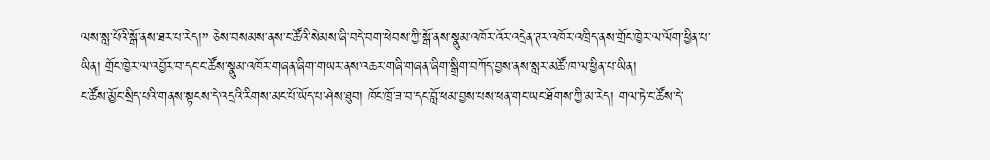ལས་སླ་པོའི་སྒོ་ནས་ཐར་པ་རེད།” ཅེས་བསམས་ནས་ང་ཚོའི་སེམས་ཞི་བདེ་བག་ཕེབས་ཀྱི་སྒོ་ནས་སྣུམ་འཁོར་འོར་འདྲེན་ཊར་འཁོར་འཁྲིད་ནས་གྲོང་ཁྱེར་ལ་ལོག་ཕྱིན་པ་ཡིན། གྲོང་ཁྱེར་ལ་འབྱོར་བ་དང་ང་ཚོས་སྣུམ་འཁོར་གཞན་ཞིག་གཡར་ནས་འཆར་གཞི་གཞན་ཞིག་སྒྲིག་བཀོད་བྱས་ནས་སླར་མཚོ་ཁ་ལ་ཕྱིན་པ་ཡིན།
ང་ཚོས་མྱོང་སྲིད་པའི་གནས་སྟངས་དེ་འདྲའི་རིགས་མང་པོ་ཡོད་པ་ཤེས་ཐུབ། ཁོང་ཁྲོ་ཟ་བ་དང་བློ་ཕམ་བྱས་པས་ཕན་གང་ཡང་ཐོགས་ཀྱི་མ་རེད། གལ་ཏེ་ང་ཚོས་དེ་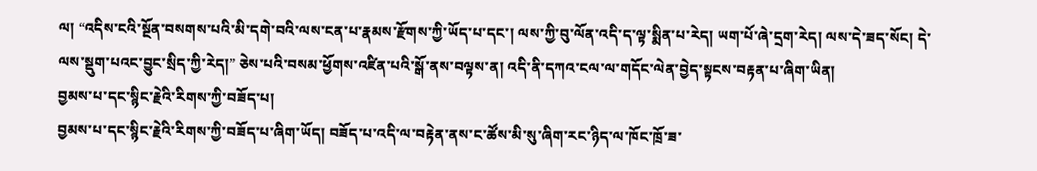ལ། “འདིས་ངའི་སྔོན་བསགས་པའི་མི་དགེ་བའི་ལས་ངན་པ་རྣམས་རྫོགས་ཀྱི་ཡོད་པ་དང་། ལས་ཀྱི་བུ་ལོན་འདི་ད་ལྟ་སྨིན་པ་རེད། ཡག་པོ་ཞེ་དྲག་རེད། ལས་དེ་ཟད་སོང། དེ་ལས་སྡུག་པའང་བྱུང་སྲིད་ཀྱི་རེད།” ཅེས་པའི་བསམ་ཕྱོགས་འཛིན་པའི་སྒོ་ནས་བལྟས་ན། འདི་ནི་དཀའ་ངལ་ལ་གདོང་ལེན་བྱེད་སྟངས་བརྟན་པ་ཞིག་ཡིན།
བྱམས་པ་དང་སྙིང་རྗེའི་རིགས་ཀྱི་བཟོད་པ།
བྱམས་པ་དང་སྙིང་རྗེའི་རིགས་ཀྱི་བཟོད་པ་ཞིག་ཡོད། བཟོད་པ་འདི་ལ་བརྟེན་ནས་ང་ཚོས་མི་སུ་ཞིག་རང་ཉིད་ལ་ཁོང་ཁྲོ་ཟ་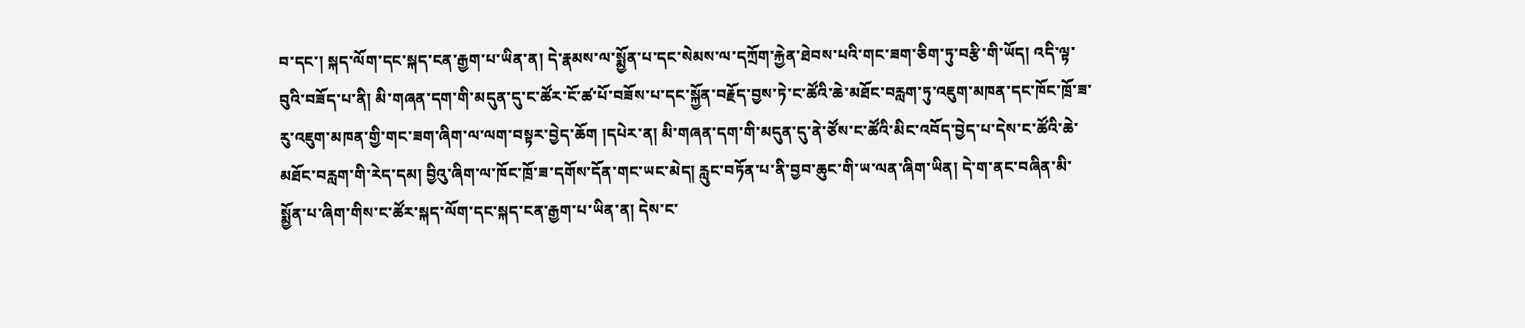བ་དང་། སྐད་ལོག་དང་སྐད་ངན་རྒྱག་པ་ཡིན་ན། དེ་རྣམས་ལ་སྨྱོན་པ་དང་སེམས་ལ་དཀྲོག་རྐྱེན་ཐེབས་པའི་གང་ཟག་ཅིག་ཏུ་བརྩི་གི་ཡོད། འདི་ལྟ་བུའི་བཟོད་པ་ནི། མི་གཞན་དག་གི་མདུན་དུ་ང་ཚོར་ངོ་ཚ་པོ་བཟོས་པ་དང་སྐྱོན་བརྗོད་བྱས་ཏེ་ང་ཚོའི་ཆེ་མཐོང་བརླག་ཏུ་འཇུག་མཁན་དང་ཁོང་ཁྲོ་ཟ་རུ་འཇུག་མཁན་གྱི་གང་ཟག་ཞིག་ལ་ལག་བསྟར་བྱེད་ཆོག །དཔེར་ན། མི་གཞན་དག་གི་མདུན་དུ་ནེ་ཙོས་ང་ཚོའི་མིང་འབོད་བྱེད་པ་དེས་ང་ཚོའི་ཆེ་མཐོང་བརླག་གི་རེད་དམ། བྱིའུ་ཞིག་ལ་ཁོང་ཁྲོ་ཟ་དགོས་དོན་གང་ཡང་མེད། རླུང་བཏོན་པ་ནི་བྱབ་ཆུང་གི་ཡ་ལན་ཞིག་ཡིན། དེ་ག་ནང་བཞིན་མི་སྨྱོན་པ་ཞིག་གིས་ང་ཚོར་སྐད་ལོག་དང་སྐད་ངན་རྒྱག་པ་ཡིན་ན། དེས་ང་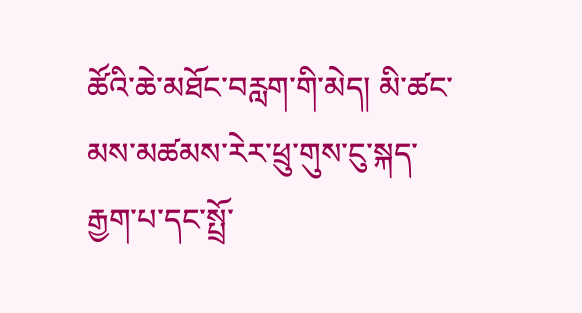ཚོའི་ཆེ་མཐོང་བརླག་གི་མེད། མི་ཚང་མས་མཚམས་རེར་ཕྲུ་གུས་ངུ་སྐད་རྒྱག་པ་དང་སྤྲོ་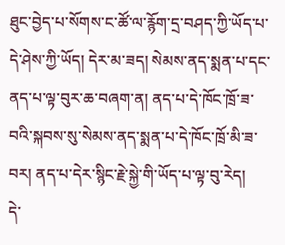ཐུང་བྱེད་པ་སོགས་ང་ཚོ་ལ་རྙོག་དྲ་བཤད་ཀྱི་ཡོད་པ་དེ་ཤེས་ཀྱི་ཡོད། དེར་མ་ཟད། སེམས་ནད་སྨན་པ་དང་ནད་པ་ལྟ་བུར་ཆ་བཞག་ན། ནད་པ་དེ་ཁོང་ཁྲོ་ཟ་བའི་སྐབས་སུ་སེམས་ནད་སྨན་པ་དེ་ཁོང་ཁྲོ་མི་ཟ་བར། ནད་པ་དེར་སྙིང་རྗེ་སྐྱེ་གི་ཡོད་པ་ལྟ་བུ་རེད།
དེ་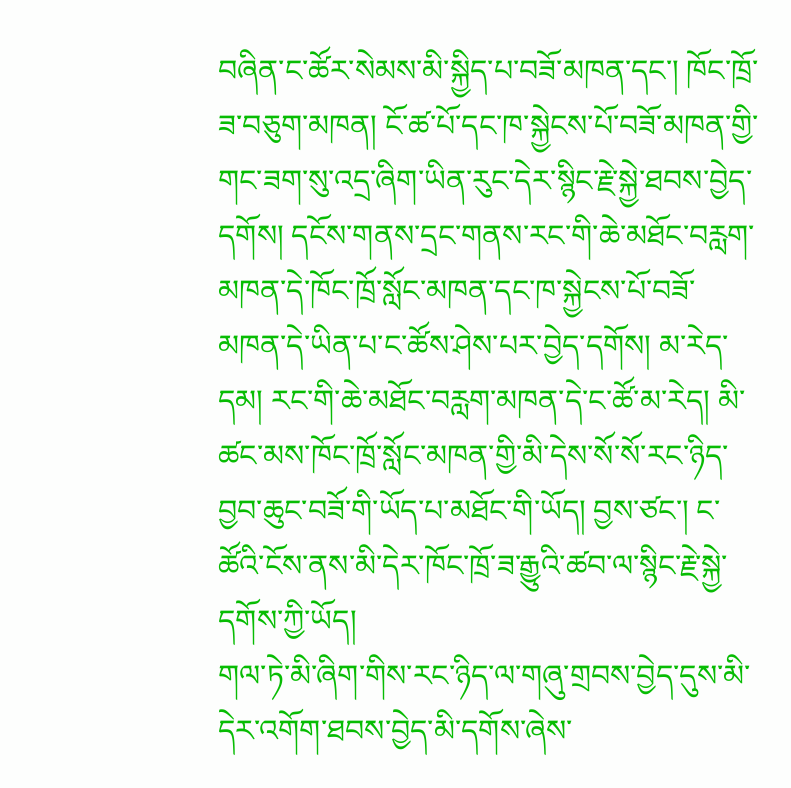བཞིན་ང་ཚོར་སེམས་མི་སྐྱིད་པ་བཟོ་མཁན་དང་། ཁོང་ཁྲོ་ཟ་བཅུག་མཁན། ངོ་ཚ་པོ་དང་ཁ་སྐྱེངས་པོ་བཟོ་མཁན་གྱི་གང་ཟག་སུ་འདྲ་ཞིག་ཡིན་རུང་དེར་སྙིང་རྗེ་སྐྱེ་ཐབས་བྱེད་དགོས། དངོས་གནས་དྲང་གནས་རང་གི་ཆེ་མཐོང་བརླག་མཁན་དེ་ཁོང་ཁྲོ་སློང་མཁན་དང་ཁ་སྐྱེངས་པོ་བཟོ་མཁན་དེ་ཡིན་པ་ང་ཚོས་ཤེས་པར་བྱེད་དགོས། མ་རེད་དམ། རང་གི་ཆེ་མཐོང་བརླག་མཁན་དེ་ང་ཚོ་མ་རེད། མི་ཚང་མས་ཁོང་ཁྲོ་སློང་མཁན་གྱི་མི་དེས་སོ་སོ་རང་ཉིད་བྱབ་ཆུང་བཟོ་གི་ཡོད་པ་མཐོང་གི་ཡོད། བྱས་ཙང་། ང་ཚོའི་ངོས་ནས་མི་དེར་ཁོང་ཁྲོ་ཟ་རྒྱུའི་ཚབ་ལ་སྙིང་རྗེ་སྐྱེ་དགོས་ཀྱི་ཡོད།
གལ་ཏེ་མི་ཞིག་གིས་རང་ཉིད་ལ་གཞུ་གྲབས་བྱེད་དུས་མི་དེར་འགོག་ཐབས་བྱེད་མི་དགོས་ཞེས་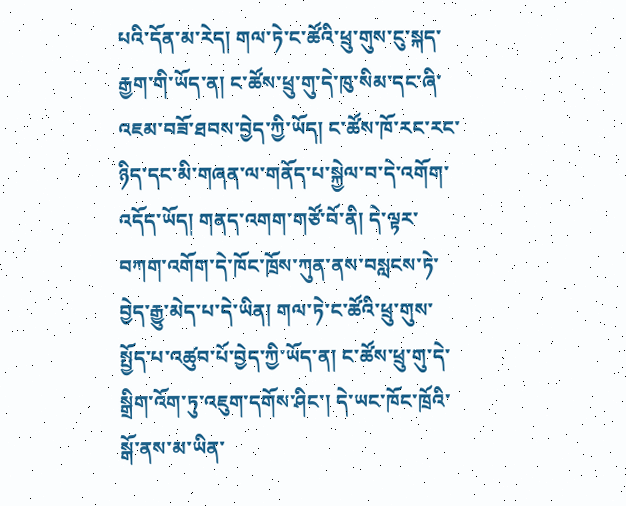པའི་དོན་མ་རེད། གལ་ཏེ་ང་ཚོའི་ཕྲུ་གུས་ངུ་སྐད་རྒྱག་གི་ཡོད་ན། ང་ཚོས་ཕྲུ་གུ་དེ་ཁུ་སིམ་དང་ཞི་འཇམ་བཟོ་ཐབས་བྱེད་ཀྱི་ཡོད། ང་ཚོས་ཁོ་རང་རང་ཉིད་དང་མི་གཞན་ལ་གནོད་པ་སྐྱེལ་བ་དེ་འགོག་འདོད་ཡོད། གནད་འགག་གཙོ་བོ་ནི། དེ་ལྟར་བཀག་འགོག་དེ་ཁོང་ཁྲོས་ཀུན་ནས་བསླངས་ཏེ་བྱེད་རྒྱུ་མེད་པ་དེ་ཡིན། གལ་ཏེ་ང་ཚོའི་ཕྲུ་གུས་སྤྱོད་པ་འཚུབ་པོ་བྱེད་ཀྱི་ཡོད་ན། ང་ཚོས་ཕྲུ་གུ་དེ་སྒྲིག་འོག་ཏུ་འཇུག་དགོས་ཤིང་། དེ་ཡང་ཁོང་ཁྲོའི་སྒོ་ནས་མ་ཡིན་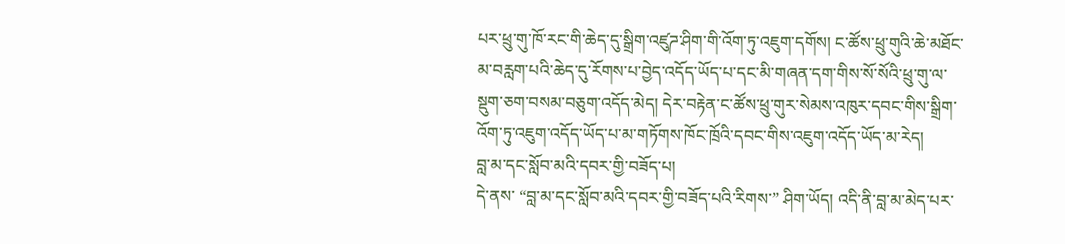པར་ཕྲུ་གུ་ཁོ་རང་གི་ཆེད་དུ་སྒྲིག་འཛུཌ་ཤིག་གི་འོག་ཏུ་འཇུག་དགོས། ང་ཚོས་ཕྲུ་གུའི་ཆེ་མཐོང་མ་བརླག་པའི་ཆེད་དུ་རོགས་པ་བྱེད་འདོད་ཡོད་པ་དང་མི་གཞན་དག་གིས་སོ་སོའི་ཕྲུ་གུ་ལ་སྡུག་ཅག་བསམ་བཅུག་འདོད་མེད། དེར་བརྟེན་ང་ཚོས་ཕྲུ་གུར་སེམས་འཁུར་དབང་གིས་སྒྲིག་འོག་ཏུ་འཇུག་འདོད་ཡོད་པ་མ་གཏོགས་ཁོང་ཁྲོའི་དབང་གིས་འཇུག་འདོད་ཡོད་མ་རེད།
བླ་མ་དང་སློབ་མའི་དབར་གྱི་བཟོད་པ།
དེ་ནས་ “བླ་མ་དང་སློབ་མའི་དབར་གྱི་བཟོད་པའི་རིགས་” ཤིག་ཡོད། འདི་ནི་བླ་མ་མེད་པར་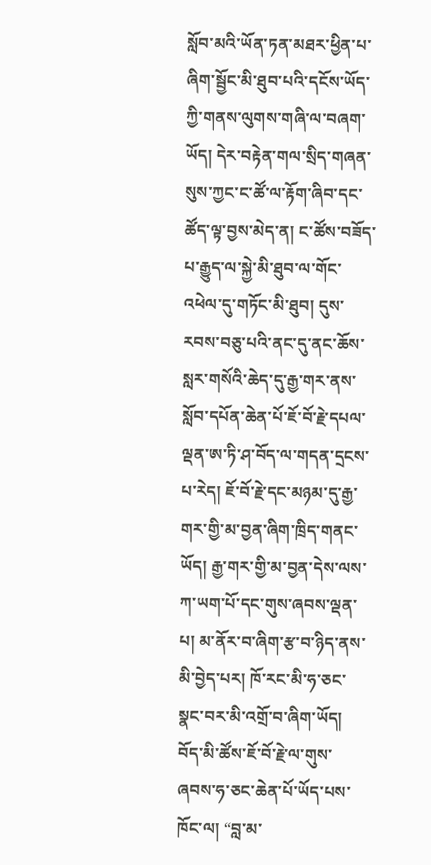སློབ་མའི་ཡོན་ཏན་མཐར་ཕྱིན་པ་ཞིག་སྦྱོང་མི་ཐུབ་པའི་དངོས་ཡོད་ཀྱི་གནས་ལུགས་གཞི་ལ་བཞག་ཡོད། དེར་བརྟེན་གལ་སྲིད་གཞན་སུས་ཀྱང་ང་ཚོ་ལ་རྟོག་ཞིབ་དང་ཚོད་ལྟ་བྱས་མེད་ན། ང་ཚོས་བཟོད་པ་རྒྱུད་ལ་སྐྱེ་མི་ཐུབ་ལ་གོང་འཕེལ་དུ་གཏོང་མི་ཐུབ། དུས་རབས་བཅུ་པའི་ནང་དུ་ནང་ཆོས་སླར་གསོའི་ཆེད་དུ་རྒྱ་གར་ནས་སློབ་དཔོན་ཆེན་པོ་ཇོ་བོ་རྗེ་དཔལ་ལྡན་ཨ་ཏི་ཤ་བོད་ལ་གདན་དྲངས་པ་རེད། ཇོ་བོ་རྗེ་དང་མཉམ་དུ་རྒྱ་གར་གྱི་མ་བྱན་ཞིག་ཁྲིད་གནང་ཡོད། རྒྱ་གར་གྱི་མ་བྱན་དེས་ལས་ཀ་ཡག་པོ་དང་གུས་ཞབས་ལྡན་པ། མ་ནོར་བ་ཞིག་རྩ་བ་ཉིད་ནས་མི་བྱེད་པར། ཁོ་རང་མི་ཧ་ཅང་སྣང་བར་མི་འགྲོ་བ་ཞིག་ཡོད། བོད་མི་ཚོས་ཇོ་བོ་རྗེ་ལ་གུས་ཞབས་ཧ་ཅང་ཆེན་པོ་ཡོད་པས་ཁོང་ལ། “བླ་མ་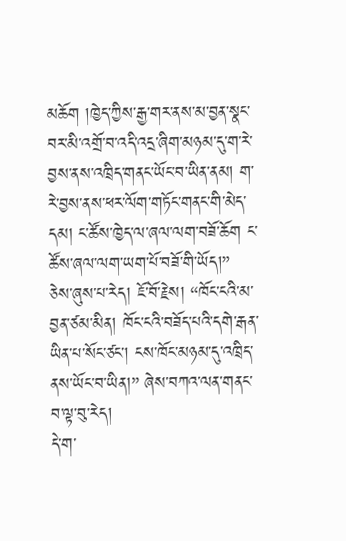མཆོག །ཁྱེད་ཀྱིས་རྒྱ་གར་ནས་མ་བྱན་སྣང་བར་མི་འགྲོ་བ་འདི་འདྲ་ཞིག་མཉམ་དུ་ག་རེ་བྱས་ནས་འཁྲིད་གནང་ཡོང་བ་ཡིན་ནམ། ག་རེ་བྱས་ནས་ཕར་ལོག་གཏོང་གནང་གི་མེད་དམ། ང་ཚོས་ཁྱེད་ལ་ཞལ་ལག་བཟོ་ཆོག ང་ཚོས་ཞལ་ལག་ཡག་པོ་བཟོ་གི་ཡོད།” ཅེས་ཞུས་པ་རེད། ཇོ་བོ་རྗེས། “ཁོང་ངའི་མ་བྱན་ཙམ་མིན། ཁོང་ངའི་བཟོད་པའི་དགེ་རྒན་ཡིན་པ་སོང་ཙང་། ངས་ཁོང་མཉམ་དུ་འཁྲིད་ནས་ཡོང་བ་ཡིན།” ཞེས་བཀའ་ལན་གནང་བ་ལྟ་བུ་རེད།
དེ་ག་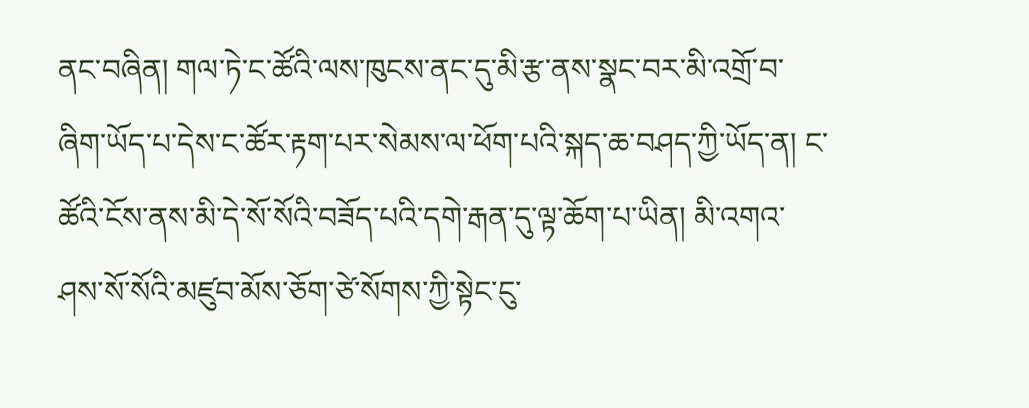ནང་བཞིན། གལ་ཏེ་ང་ཚོའི་ལས་ཁུངས་ནང་དུ་མི་རྩ་ནས་སྣང་བར་མི་འགྲོ་བ་ཞིག་ཡོད་པ་དེས་ང་ཚོར་རྟག་པར་སེམས་ལ་ཕོག་པའི་སྐད་ཆ་བཤད་ཀྱི་ཡོད་ན། ང་ཚོའི་ངོས་ནས་མི་དེ་སོ་སོའི་བཟོད་པའི་དགེ་རྒན་དུ་ལྟ་ཆོག་པ་ཡིན། མི་འགའ་ཤས་སོ་སོའི་མཛུབ་མོས་ཅོག་ཙེ་སོགས་ཀྱི་སྟེང་ངུ་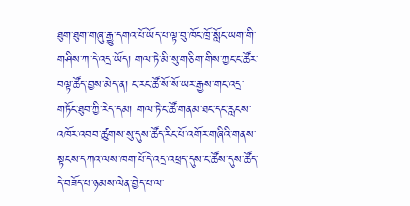ཐུག་ཐུག་གཞུ་རྒྱུ་དགའ་པོ་ཡོད་པ་ལྟ་བུ་ཁོང་ཁྲོ་སློང་ཡག་གི་གཤིས་ཀ་དེ་འདྲ་ཡོད། གལ་ཏེ་མི་སུ་གཅིག་གིས་ཀྱང་ང་ཚོར་བལྟ་ཚོད་བྱས་མེད་ན། ང་རང་ཚོ་སོ་སོ་ཡར་རྒྱས་གང་འདྲ་གཏོང་ཐུབ་ཀྱི་རེད་དམ། གལ་ཏེ་ང་ཚོ་གནམ་ཐང་དང་རླངས་འཁོར་འབབ་ཚུགས་སུ་དུས་ཚོད་རིང་པོ་འགོར་གཞིའི་གནས་སྟངས་དཀའ་ལས་ཁག་པོ་དེ་འདྲ་འཕྲད་དུས་ང་ཚོས་དུས་ཚོད་དེ་བཟོད་པ་ཉམས་ལེན་བྱེད་པ་ལ་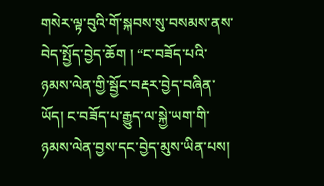གསེར་ལྟ་བུའི་གོ་སྐབས་སུ་བསམས་ནས་བེད་སྤྱོད་བྱེད་ཆོག ། “ང་བཟོད་པའི་ཉམས་ལེན་གྱི་སྦྱོང་བརྡར་བྱེད་བཞིན་ཡོད། ང་བཟོད་པ་རྒྱུད་ལ་སྐྱེ་ཡག་གི་ཉམས་ལེན་བྱས་དང་བྱེད་མུས་ཡིན་པས།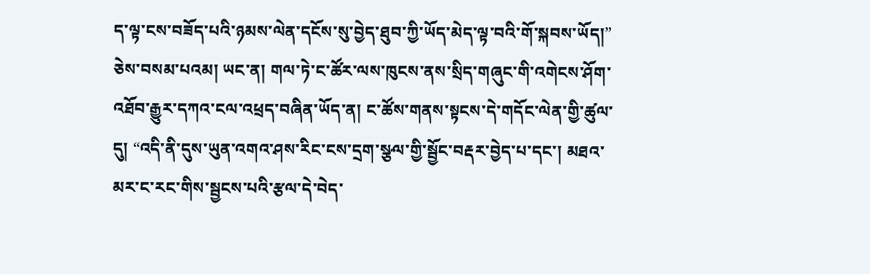ད་ལྟ་ངས་བཟོད་པའི་ཉམས་ལེན་དངོས་སུ་བྱེད་ཐུབ་ཀྱི་ཡོད་མེད་ལྟ་བའི་གོ་སྐབས་ཡོད།” ཅེས་བསམ་པའམ། ཡང་ན། གལ་ཏེ་ང་ཚོར་ལས་ཁུངས་ནས་སྲིད་གཞུང་གི་འགེངས་ཤོག་འཐོབ་རྒྱུར་དཀའ་ངལ་འཕྲད་བཞིན་ཡོད་ན། ང་ཚོས་གནས་སྟངས་དེ་གདོང་ལེན་གྱི་ཚུལ་དུ། “འདི་ནི་དུས་ཡུན་འགའ་ཤས་རིང་ངས་དྲག་སྩལ་གྱི་སྦྱོང་བརྡར་བྱེད་པ་དང་། མཐའ་མར་ང་རང་གིས་སྦྱངས་པའི་རྩལ་དེ་བེད་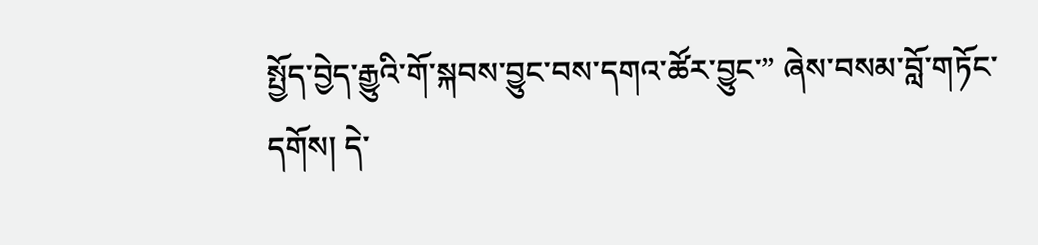སྤྱོད་བྱེད་རྒྱུའི་གོ་སྐབས་བྱུང་བས་དགའ་ཚོར་བྱུང་” ཞེས་བསམ་བློ་གཏོང་དགོས། དེ་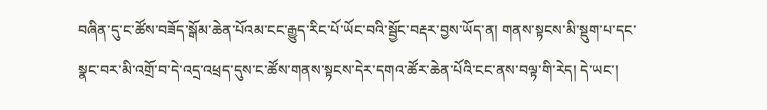བཞིན་དུ་ང་ཚོས་བཟོད་སྒོམ་ཆེན་པོའམ་ངང་རྒྱུད་རིང་པོ་ཡོང་བའི་སྦྱོང་བརྡར་བྱས་ཡོད་ན། གནས་སྟངས་མི་སྡུག་པ་དང་སྣང་བར་མི་འགྲོ་བ་དེ་འདྲ་འཕྲད་དུས་ང་ཚོས་གནས་སྟངས་དེར་དགའ་ཚོར་ཆེན་པོའི་ངང་ནས་བལྟ་གི་རེད། དེ་ཡང་།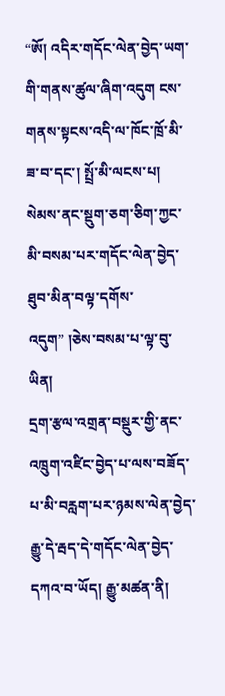“ཨོ། འདིར་གདོང་ལེན་བྱེད་ཡག་གི་གནས་ཚུལ་ཞིག་འདུག ངས་གནས་སྟངས་འདི་ལ་ཁོང་ཁྲོ་མི་ཟ་བ་དང་། སྤྲོ་མི་ལངས་པ། སེམས་ནང་སྡུག་ཅག་ཅིག་ཀྱང་མི་བསམ་པར་གདོང་ལེན་བྱེད་ཐུབ་མིན་བལྟ་དགོས་འདུག” །ཅེས་བསམ་པ་ལྟ་བུ་ཡིན།
དྲག་རྩལ་འགྲན་བསྡུར་གྱི་ནང་འཁྲུག་འཛིང་བྱེད་པ་ལས་བཟོད་པ་མི་བརླག་པར་ཉམས་ལེན་བྱེད་རྒྱུ་དེ་རྦད་དེ་གདོང་ལེན་བྱེད་དཀའ་བ་ཡོད། རྒྱུ་མཚན་ནི།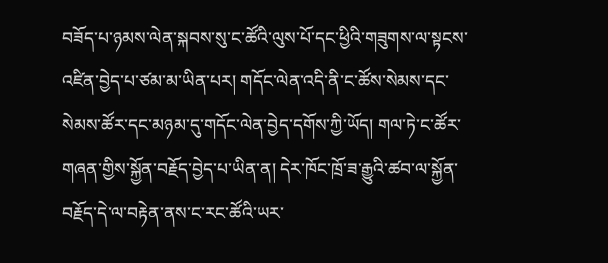བཟོད་པ་ཉམས་ལེན་སྐབས་སུ་ང་ཚོའི་ལུས་པོ་དང་ཕྱིའི་གཟུགས་ལ་སྟངས་འཛིན་བྱེད་པ་ཙམ་མ་ཡིན་པར། གདོང་ལེན་འདི་ནི་ང་ཚོས་སེམས་དང་སེམས་ཚོར་དང་མཉམ་དུ་གདོང་ལེན་བྱེད་དགོས་ཀྱི་ཡོད། གལ་ཏེ་ང་ཚོར་གཞན་གྱིས་སྐྱོན་བརྗོད་བྱེད་པ་ཡིན་ན། དེར་ཁོང་ཁྲོ་ཟ་རྒྱུའི་ཚབ་ལ་སྐྱོན་བརྗོད་དེ་ལ་བརྟེན་ནས་ང་རང་ཚོའི་ཡར་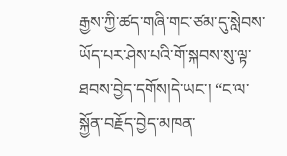རྒྱས་ཀྱི་ཚད་གཞི་གང་ཙམ་དུ་སླེབས་ཡོད་པར་ཤེས་པའི་གོ་སྐབས་སུ་ལྟ་ཐབས་བྱེད་དགོས།དེ་ཡང་། “ང་ལ་སྐྱོན་བརྗོད་བྱེད་མཁན་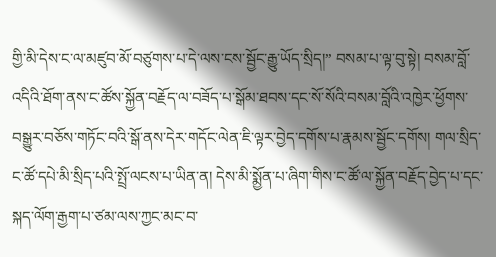གྱི་མི་དེས་ང་ལ་མཛུབ་མོ་བཙུགས་པ་དེ་ལས་ངས་སྦྱོང་རྒྱུ་ཡོད་སྲིད།” བསམ་པ་ལྟ་བུ་སྟེ། བསམ་བློ་འདིའི་ཐོག་ནས་ང་ཚོས་སྐྱོན་བརྗོད་ལ་བཟོད་པ་སྒོམ་ཐབས་དང་སོ་སོའི་བསམ་བློའི་འཁྱེར་ཕྱོགས་བསྒྱུར་བཅོས་གཏོང་བའི་སྒོ་ནས་དེར་གདོང་ལེན་ཇི་ལྟར་བྱེད་དགོས་པ་རྣམས་སྦྱོང་དགོས། གལ་སྲིད་ང་ཚོ་དཔེ་མི་སྲིད་པའི་སྤྲོ་ལངས་པ་ཡིན་ན། དེས་མི་སྨྱོན་པ་ཞིག་གིས་ང་ཚོ་ལ་སྐྱོན་བརྗོད་བྱེད་པ་དང་སྐད་ལོག་རྒྱག་པ་ཙམ་ལས་ཀྱང་མང་བ་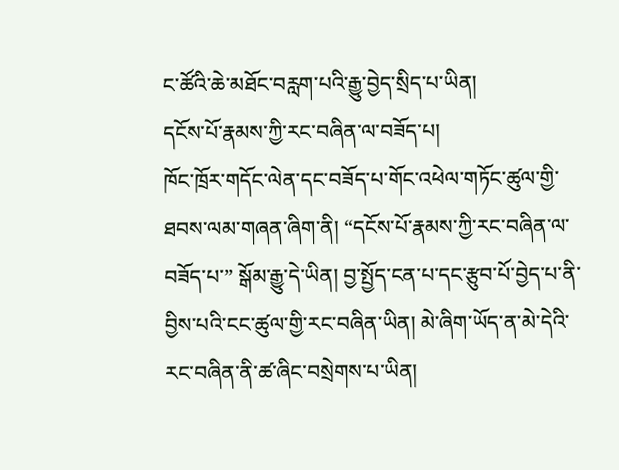ང་ཚོའི་ཆེ་མཐོང་བརླག་པའི་རྒྱུ་བྱེད་སྲིད་པ་ཡིན།
དངོས་པོ་རྣམས་ཀྱི་རང་བཞིན་ལ་བཟོད་པ།
ཁོང་ཁྲོར་གདོང་ལེན་དང་བཟོད་པ་གོང་འཕེལ་གཏོང་ཚུལ་གྱི་ཐབས་ལམ་གཞན་ཞིག་ནི། “དངོས་པོ་རྣམས་ཀྱི་རང་བཞིན་ལ་བཟོད་པ་” སྒོམ་རྒྱུ་དེ་ཡིན། བྱ་སྤྱོད་ངན་པ་དང་རྩུབ་པོ་བྱེད་པ་ནི་བྱིས་པའི་ངང་ཚུལ་གྱི་རང་བཞིན་ཡིན། མེ་ཞིག་ཡོད་ན་མེ་དེའི་རང་བཞིན་ནི་ཚ་ཞིང་བསྲེགས་པ་ཡིན།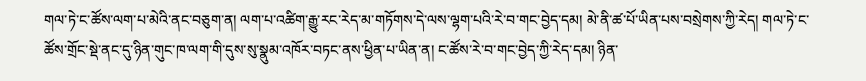གལ་ཏེ་ང་ཚོས་ལག་པ་མེའི་ནང་བཅུག་ན། ལག་པ་འཚིག་རྒྱུ་རང་རེད་མ་གཏོགས་དེ་ལས་ལྷག་པའི་རེ་བ་གང་བྱེད་དམ། མེ་ནི་ཚ་པོ་ཡིན་པས་བསྲེགས་ཀྱི་རེད། གལ་ཏེ་ང་ཚོས་གྲོང་སྡེ་ནང་དུ་ཉིན་གུང་ཁ་ལག་གི་དུས་སུ་སྣུམ་འཁོར་བཏང་ནས་ཕྱིན་པ་ཡིན་ན། ང་ཚོས་རེ་བ་གང་བྱེད་ཀྱི་རེད་དམ། ཉིན་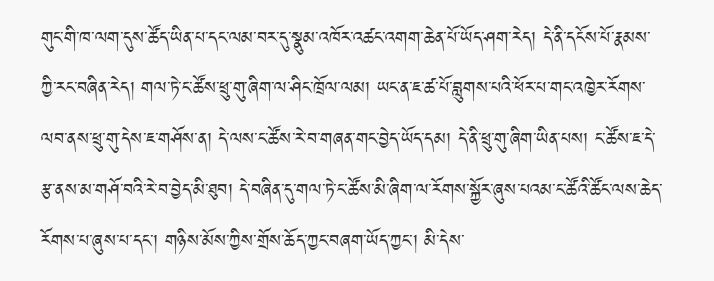གུང་གི་ཁ་ལག་དུས་ཚོད་ཡིན་པ་དང་ལམ་བར་དུ་སྣུམ་འཁོར་འཚང་འགག་ཆེན་པོ་ཡོད་ཤག་རེད། དེ་ནི་དངོས་པོ་རྣམས་ཀྱི་རང་བཞིན་རེད། གལ་ཏེ་ང་ཚོས་ཕྲུ་གུ་ཞིག་ལ་ཤིང་ཁྲོལ་ལམ། ཡང་ན་ཇ་ཚ་པོ་བླུགས་པའི་ཕོར་པ་གང་འཁྱེར་རོགས་ལབ་ནས་ཕྲུ་གུ་དེས་ཇ་གཤོས་ན། དེ་ལས་ང་ཚོས་རེ་བ་གཞན་གང་བྱེད་ཡོད་དམ། དེ་ནི་ཕྲུ་གུ་ཞིག་ཡིན་པས། ང་ཚོས་ཇ་དེ་རྩ་ནས་མ་གཤོ་བའི་རེ་བ་བྱེད་མི་ཐུབ། དེ་བཞིན་དུ་གལ་ཏེ་ང་ཚོས་མི་ཞིག་ལ་རོགས་སྐྱོར་ཞུས་པའམ་ང་ཚོའི་ཚོང་ལས་ཆེད་རོགས་པ་ཞུས་པ་དང་། གཉིས་མོས་ཀྱིས་གྲོས་ཆོད་ཀྱང་བཞག་ཡོད་ཀྱང་། མི་དེས་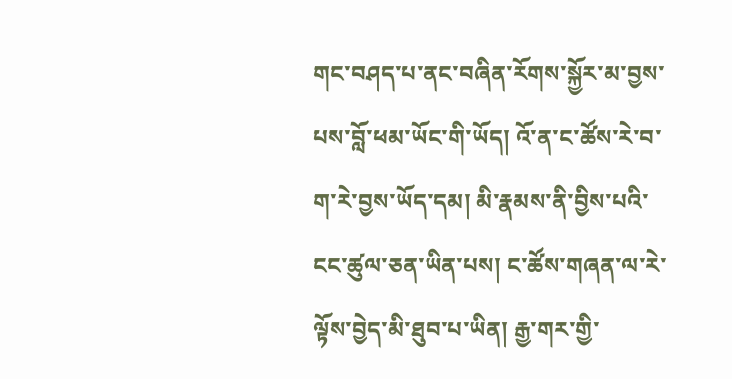གང་བཤད་པ་ནང་བཞིན་རོགས་སྐྱོར་མ་བྱས་པས་བློ་ཕམ་ཡོང་གི་ཡོད། འོ་ན་ང་ཚོས་རེ་བ་ག་རེ་བྱས་ཡོད་དམ། མི་རྣམས་ནི་བྱིས་པའི་ངང་ཚུལ་ཅན་ཡིན་པས། ང་ཚོས་གཞན་ལ་རེ་ལྟོས་བྱེད་མི་ཐུབ་པ་ཡིན། རྒྱ་གར་གྱི་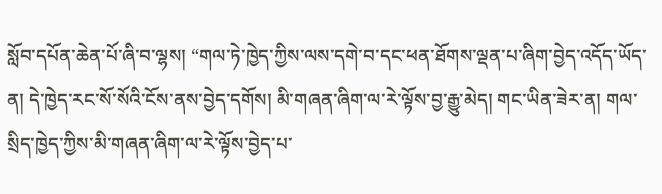སློབ་དཔོན་ཆེན་པོ་ཞི་བ་ལྷས། “གལ་ཏེ་ཁྱེད་ཀྱིས་ལས་དགེ་བ་དང་ཕན་ཐོགས་ལྡན་པ་ཞིག་བྱེད་འདོད་ཡོད་ན། དེ་ཁྱེད་རང་སོ་སོའི་ངོས་ནས་བྱེད་དགོས། མི་གཞན་ཞིག་ལ་རེ་ལྟོས་བྱ་རྒྱུ་མེད། གང་ཡིན་ཟེར་ན། གལ་སྲིད་ཁྱེད་ཀྱིས་མི་གཞན་ཞིག་ལ་རེ་ལྟོས་བྱེད་པ་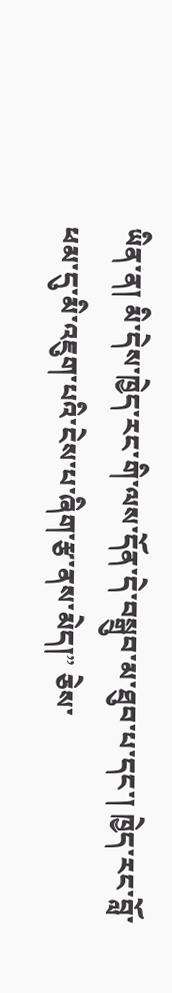ཡིན་ན། མི་དེས་ཁྱེད་རང་གི་ལས་དོན་དེ་བསྒྲུབ་མ་ཐུབ་པ་དང་། ཁྱེད་རང་བློ་ཕམ་དུ་མི་འཇུག་པའི་ངེས་པ་ཞིག་རྩ་ནས་མེད།” ཅེས་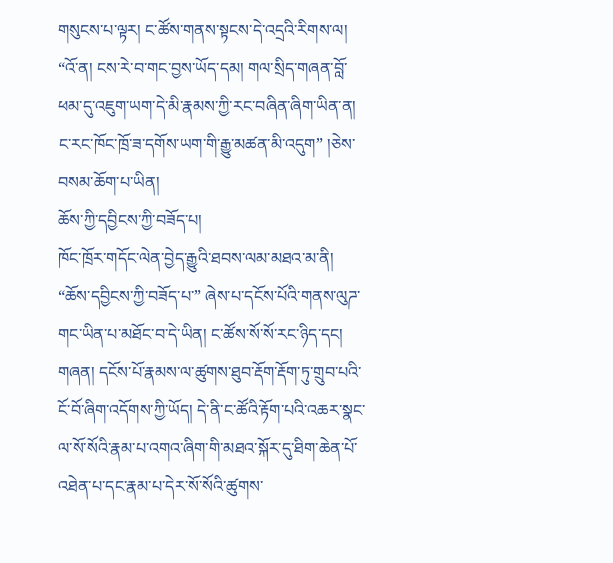གསུངས་པ་ལྟར། ང་ཚོས་གནས་སྟངས་དེ་འདྲའི་རིགས་ལ། “འོ་ན། ངས་རེ་བ་གང་བྱས་ཡོད་དམ། གལ་སྲིད་གཞན་བློ་ཕམ་དུ་འཇུག་ཡག་དེ་མི་རྣམས་ཀྱི་རང་བཞིན་ཞིག་ཡིན་ན། ང་རང་ཁོང་ཁྲོ་ཟ་དགོས་ཡག་གི་རྒྱུ་མཚན་མི་འདུག” །ཅེས་བསམ་ཆོག་པ་ཡིན།
ཆོས་ཀྱི་དབྱིངས་ཀྱི་བཟོད་པ།
ཁོང་ཁྲོར་གདོང་ལེན་བྱེད་རྒྱུའི་ཐབས་ལམ་མཐའ་མ་ནི། “ཆོས་དབྱིངས་ཀྱི་བཟོད་པ་” ཞེས་པ་དངོས་པོའི་གནས་ལུཌ་གང་ཡིན་པ་མཐོང་བ་དེ་ཡིན། ང་ཚོས་སོ་སོ་རང་ཉིད་དང། གཞན། དངོས་པོ་རྣམས་ལ་ཚུགས་ཐུབ་རྡོག་རྡོག་ཏུ་གྲུབ་པའི་ངོ་བོ་ཞིག་འདོགས་ཀྱི་ཡོད། དེ་ནི་ང་ཚོའི་རྟོག་པའི་འཆར་སྣང་ལ་སོ་སོའི་རྣམ་པ་འགའ་ཞིག་གི་མཐའ་སྐོར་དུ་ཐིག་ཆེན་པོ་འཐེན་པ་དང་རྣམ་པ་དེར་སོ་སོའི་ཚུགས་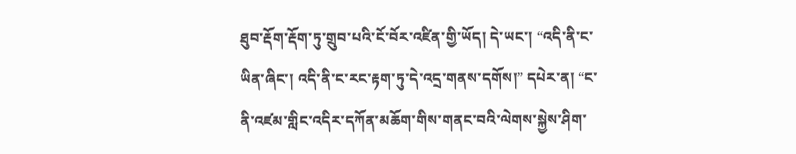ཐུབ་རྡོག་རྡོག་ཏུ་གྲུབ་པའི་ངོ་བོར་འཛིན་གྱི་ཡོད། དེ་ཡང་། “འདི་ནི་ང་ཡིན་ཞིང་། འདི་ནི་ང་རང་རྟག་ཏུ་དེ་འདྲ་གནས་དགོས།” དཔེར་ན། “ང་ནི་འཛམ་གླིང་འདིར་དཀོན་མཆོག་གིས་གནང་བའི་ལེགས་སྐྱེས་ཤིག་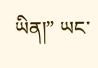ཡིན།” ཡང་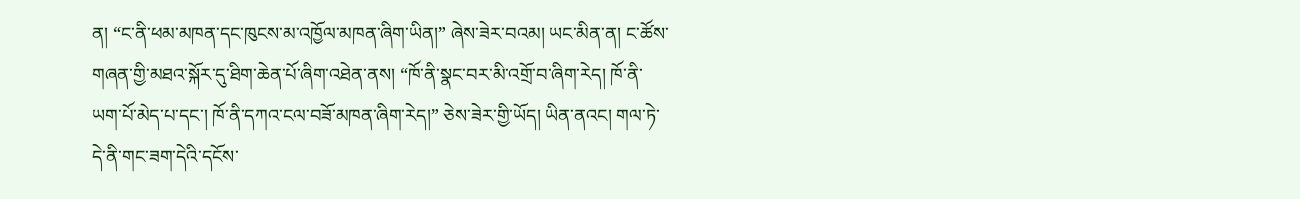ན། “ང་ནི་ཕམ་མཁན་དང་ཁུངས་མ་འཁྱོལ་མཁན་ཞིག་ཡིན།” ཞེས་ཟེར་བའམ། ཡང་མིན་ན། ང་ཚོས་གཞན་གྱི་མཐའ་སྐོར་དུ་ཐིག་ཆེན་པོ་ཞིག་འཐེན་ནས། “ཁོ་ནི་སྣང་བར་མི་འགྲོ་བ་ཞིག་རེད། ཁོ་ནི་ཡག་པོ་མེད་པ་དང་། ཁོ་ནི་དཀའ་ངལ་བཟོ་མཁན་ཞིག་རེད།” ཅེས་ཟེར་གྱི་ཡོད། ཡིན་ནའང། གལ་ཏེ་དེ་ནི་གང་ཟག་དེའི་དངོས་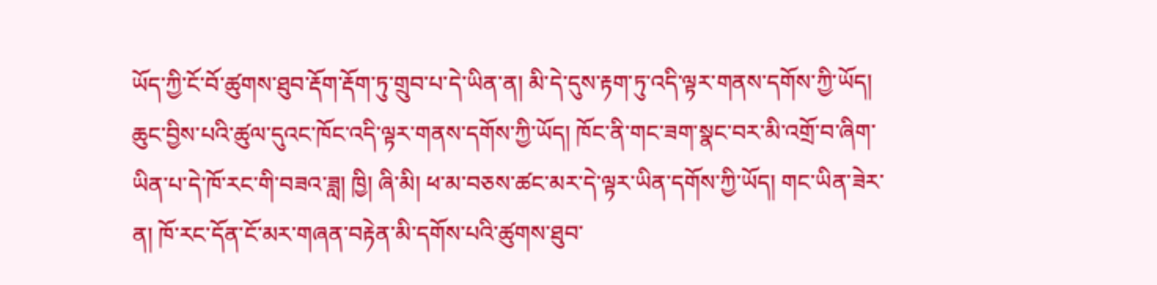ཡོད་ཀྱི་ངོ་བོ་ཚུགས་ཐུབ་རྡོག་རྡོག་ཏུ་གྲུབ་པ་དེ་ཡིན་ན། མི་དེ་དུས་རྟག་ཏུ་འདི་ལྟར་གནས་དགོས་ཀྱི་ཡོད། ཆུང་བྱིས་པའི་ཚུལ་དུའང་ཁོང་འདི་ལྟར་གནས་དགོས་ཀྱི་ཡོད། ཁོང་ནི་གང་ཟག་སྣང་བར་མི་འགྲོ་བ་ཞིག་ཡིན་པ་དེ་ཁོ་རང་གི་བཟའ་ཟླ། ཁྱི། ཞི་མི། ཕ་མ་བཅས་ཚང་མར་དེ་ལྟར་ཡིན་དགོས་ཀྱི་ཡོད། གང་ཡིན་ཟེར་ན། ཁོ་རང་དོན་ངོ་མར་གཞན་བརྟེན་མི་དགོས་པའི་ཚུགས་ཐུབ་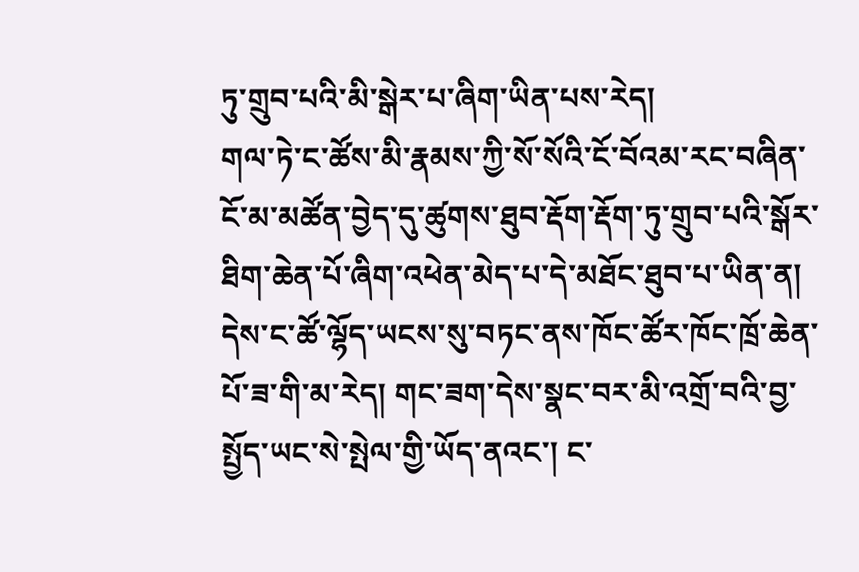ཏུ་གྲུབ་པའི་མི་སྒེར་པ་ཞིག་ཡིན་པས་རེད།
གལ་ཏེ་ང་ཚོས་མི་རྣམས་ཀྱི་སོ་སོའི་ངོ་བོའམ་རང་བཞིན་ངོ་མ་མཚོན་བྱེད་དུ་ཚུགས་ཐུབ་རྡོག་རྡོག་ཏུ་གྲུབ་པའི་སྒོར་ཐིག་ཆེན་པོ་ཞིག་འཕེན་མེད་པ་དེ་མཐོང་ཐུབ་པ་ཡིན་ན། དེས་ང་ཚོ་ལྷོད་ཡངས་སུ་བཏང་ནས་ཁོང་ཚོར་ཁོང་ཁྲོ་ཆེན་པོ་ཟ་གི་མ་རེད། གང་ཟག་དེས་སྣང་བར་མི་འགྲོ་བའི་བྱ་སྤྱོད་ཡང་སེ་སྤེལ་གྱི་ཡོད་ནའང་། ང་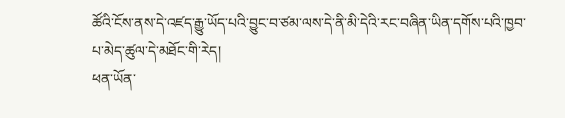ཚོའི་ངོས་ནས་དེ་འཛད་རྒྱུ་ཡོད་པའི་བྱུང་བ་ཙམ་ལས་དེ་ནི་མི་དེའི་རང་བཞིན་ཡིན་དགོས་པའི་ཁྱབ་པ་མེད་ཚུལ་དེ་མཐོང་གི་རེད།
ཕན་ཡོན་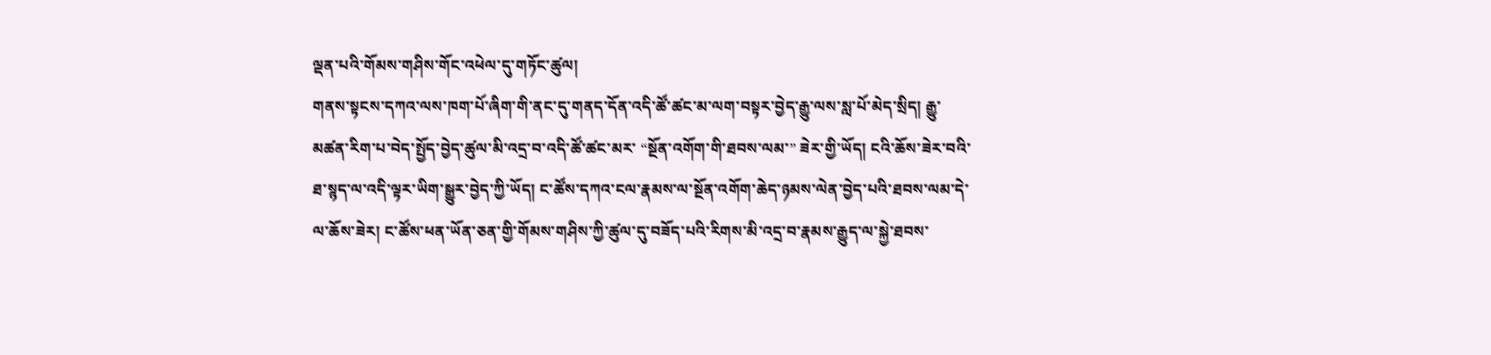ལྡན་པའི་གོམས་གཤིས་གོང་འཕེལ་དུ་གཏོང་ཚུལ།
གནས་སྟངས་དཀའ་ལས་ཁག་པོ་ཞིག་གི་ནང་དུ་གནད་དོན་འདི་ཚོ་ཚང་མ་ལག་བསྟར་བྱེད་རྒྱུ་ལས་སླ་པོ་མེད་སྲིད། རྒྱུ་མཚན་རིག་པ་བེད་སྤྱོད་བྱེད་ཚུལ་མི་འདྲ་བ་འདི་ཚོ་ཚང་མར་ “སྔོན་འགོག་གི་ཐབས་ལམ་” ཟེར་གྱི་ཡོད། ངའི་ཆོས་ཟེར་བའི་ཐ་སྙད་ལ་འདི་ལྟར་ཡིག་སྒྱུར་བྱེད་ཀྱི་ཡོད། ང་ཚོས་དཀའ་ངལ་རྣམས་ལ་སྔོན་འགོག་ཆེད་ཉམས་ལེན་བྱེད་པའི་ཐབས་ལམ་དེ་ལ་ཆོས་ཟེར། ང་ཚོས་ཕན་ཡོན་ཅན་གྱི་གོམས་གཤིས་ཀྱི་ཚུལ་དུ་བཟོད་པའི་རིགས་མི་འདྲ་བ་རྣམས་རྒྱུད་ལ་སྐྱེ་ཐབས་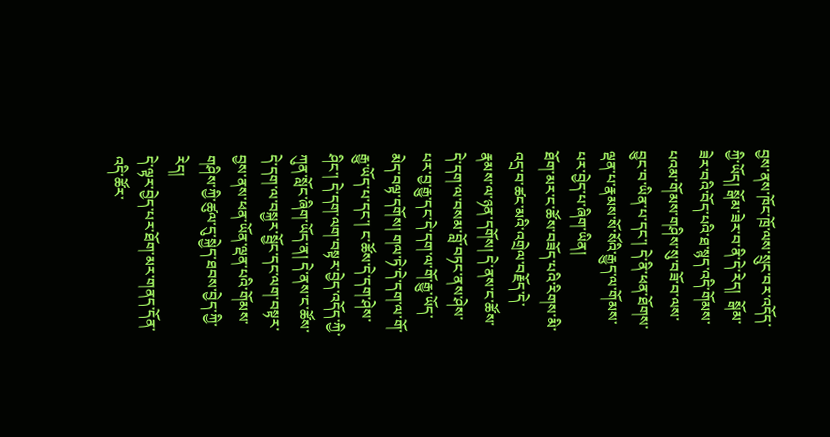བྱས་ནས་ཁོང་ཁྲོ་ལས་སྲུང་བར་འདོད་ཀྱི་ཡོད། སྒོམ་ཟེར་བ་ནི་དེ་རེད།  སྒོམ་ཟེར་བའི་བོད་པའི་ཐ་སྙད་འདི་གོམས་པའམ་གོམས་གཤིས་སུ་བཟོ་བ་ལས་བྱུང་བ་ཡིན་པ་དང་། དེ་ནི་ཕན་ཐོགས་ལྡན་པ་རྣམས་སོ་སོའི་རྒྱུད་ལ་གོམས་པར་བྱེད་པ་ཞིག་ཡིན།
ཐོག་མར་ང་ཚོས་བཟོད་པའི་རིགས་མི་འདྲ་བ་ཚང་མའི་འགྲེལ་བརྗོད་དེ་རྣམས་ལ་ཉན་དགོས། དེ་ནས་ང་ཚོས་དེ་དག་ལ་བསམ་བློ་བཏང་ནས་ཤེས་པར་བྱ་རྒྱུ་དང་དེ་དག་ལ་གོ་རྒྱུ་ཡོད་མེད་བལྟ་དགོས། གལ་ཏེ་དེ་དག་ལ་གོ་རྒྱུ་ཡོད་པ་དང་། ང་ཚོས་དེ་དག་ཤེས་ཤིང་། དེ་དག་ལག་བསྟར་བྱེད་འདོད་ཀྱི་ཀུན་སློང་ཞིག་ཡོད་ན། དེ་ནས་ང་ཚོས་དེ་དག་ལ་བསྐྱར་སྦྱོང་དང་ལག་བསྟར་བྱས་ནས་ཕན་ཡོན་ལྡན་པའི་གོམས་གཤིས་ཀྱི་ཚུལ་དུ་སྐྱེད་ཐབས་བྱེད་ཀྱི་རེད།
དེ་ལྟར་བྱེད་པར་ཐོག་མར་གནད་དོན་འདི་ཚོར་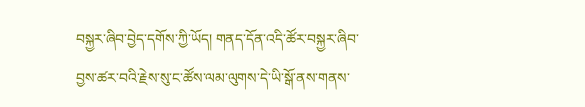བསྐྱར་ཞིབ་བྱེད་དགོས་ཀྱི་ཡོད། གནད་དོན་འདི་ཚོར་བསྐྱར་ཞིབ་བྱས་ཚར་བའི་རྗེས་སུ་ང་ཚོས་ལམ་ལུགས་དེ་ཡི་སྒོ་ནས་གནས་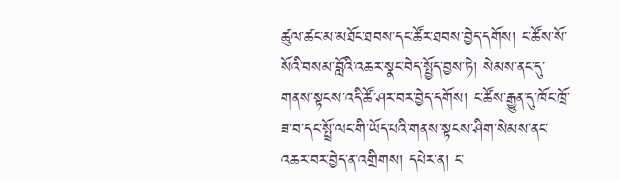ཚུལ་ཚང་མ་མཐོང་ཐབས་དང་ཚོར་ཐབས་བྱེད་དགོས། ང་ཚོས་སོ་སོའི་བསམ་བློའི་འཆར་སྣང་བེད་སྤྱོད་བྱས་ཏེ། སེམས་ནང་དུ་གནས་སྟངས་འདི་ཚོ་ཤར་བར་བྱེད་དགོས། ང་ཚོས་རྒྱུན་དུ་ཁོང་ཁྲོ་ཟ་བ་དང་སྤྲོ་ལང་གི་ཡོད་པའི་གནས་སྟངས་ཤིག་སེམས་ནང་འཆར་བར་བྱེད་ན་འགྲིགས། དཔེར་ན། ང་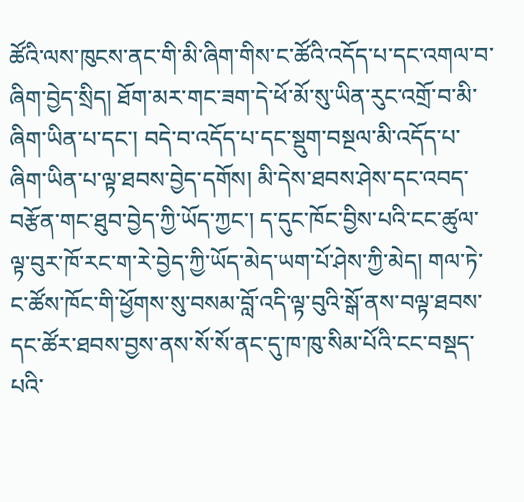ཚོའི་ལས་ཁུངས་ནང་གི་མི་ཞིག་གིས་ང་ཚོའི་འདོད་པ་དང་འགལ་བ་ཞིག་བྱེད་སྲིད། ཐོག་མར་གང་ཟག་དེ་ཕོ་མོ་སུ་ཡིན་རུང་འགྲོ་བ་མི་ཞིག་ཡིན་པ་དང་། བདེ་བ་འདོད་པ་དང་སྡུག་བསྔལ་མི་འདོད་པ་ཞིག་ཡིན་པ་ལྟ་ཐབས་བྱེད་དགོས། མི་དེས་ཐབས་ཤེས་དང་འབད་བརྩོན་གང་ཐུབ་བྱེད་ཀྱི་ཡོད་ཀྱང་། ད་དུང་ཁོང་བྱིས་པའི་ངང་ཚུལ་ལྟ་བུར་ཁོ་རང་ག་རེ་བྱེད་ཀྱི་ཡོད་མེད་ཡག་པོ་ཤེས་ཀྱི་མེད། གལ་ཏེ་ང་ཚོས་ཁོང་གི་ཕྱོགས་སུ་བསམ་བློ་འདི་ལྟ་བུའི་སྒོ་ནས་བལྟ་ཐབས་དང་ཚོར་ཐབས་བྱས་ནས་སོ་སོ་ནང་དུ་ཁ་ཁུ་སིམ་པོའི་ངང་བསྡད་པའི་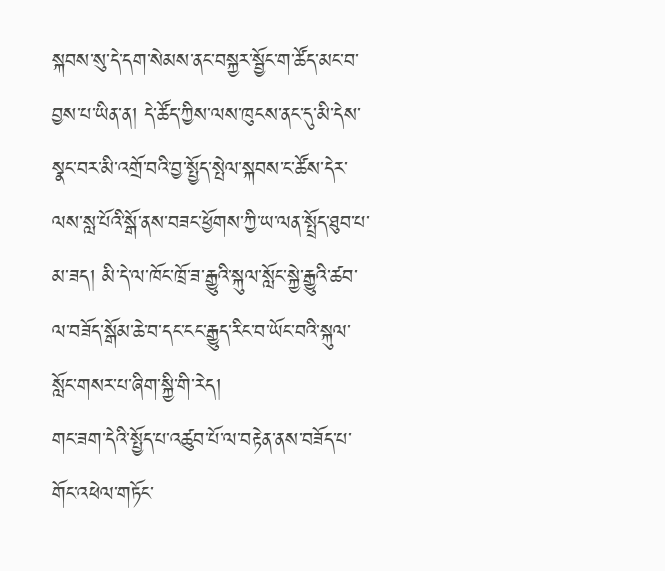སྐབས་སུ་དེ་དག་སེམས་ནང་བསྐྱར་སྦྱོང་ག་ཚོད་མང་བ་བྱས་པ་ཡིན་ན། དེ་ཚོད་ཀྱིས་ལས་ཁུངས་ནང་དུ་མི་དེས་སྣང་བར་མི་འགྲོ་བའི་བྱ་སྤྱོད་སྤེལ་སྐབས་ང་ཚོས་དེར་ལས་སླ་པོའི་སྒོ་ནས་བཟང་ཕྱོགས་ཀྱི་ཡ་ལན་སྤྲོད་ཐུབ་པ་མ་ཟད། མི་དེ་ལ་ཁོང་ཁྲོ་ཟ་རྒྱུའི་སྐུལ་སློང་སྐྱེ་རྒྱུའི་ཚབ་ལ་བཟོད་སྒོམ་ཆེ་བ་དང་ངང་རྒྱུད་རིང་བ་ཡོང་བའི་སྐུལ་སློང་གསར་པ་ཞིག་སྐྱི་གི་རེད།
གང་ཟག་དེའི་སྤྱོད་པ་འཚུབ་པོ་ལ་བརྟེན་ནས་བཟོད་པ་གོང་འཕེལ་གཏོང་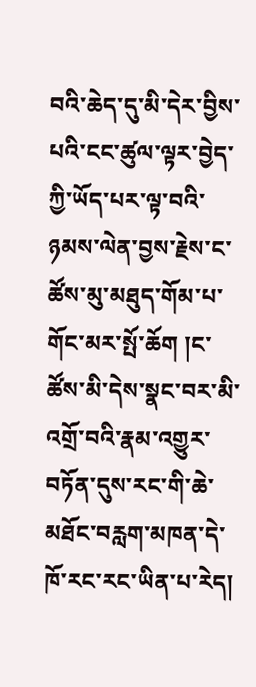བའི་ཆེད་དུ་མི་དེར་བྱིས་པའི་ངང་ཚུལ་ལྟར་བྱེད་ཀྱི་ཡོད་པར་ལྟ་བའི་ཉམས་ལེན་བྱས་རྗེས་ང་ཚོས་མུ་མཐུད་གོམ་པ་གོང་མར་སྤོ་ཆོག །ང་ཚོས་མི་དེས་སྣང་བར་མི་འགྲོ་བའི་རྣམ་འགྱུར་བཏོན་དུས་རང་གི་ཆེ་མཐོང་བརླག་མཁན་དེ་ཁོ་རང་རང་ཡིན་པ་རེད།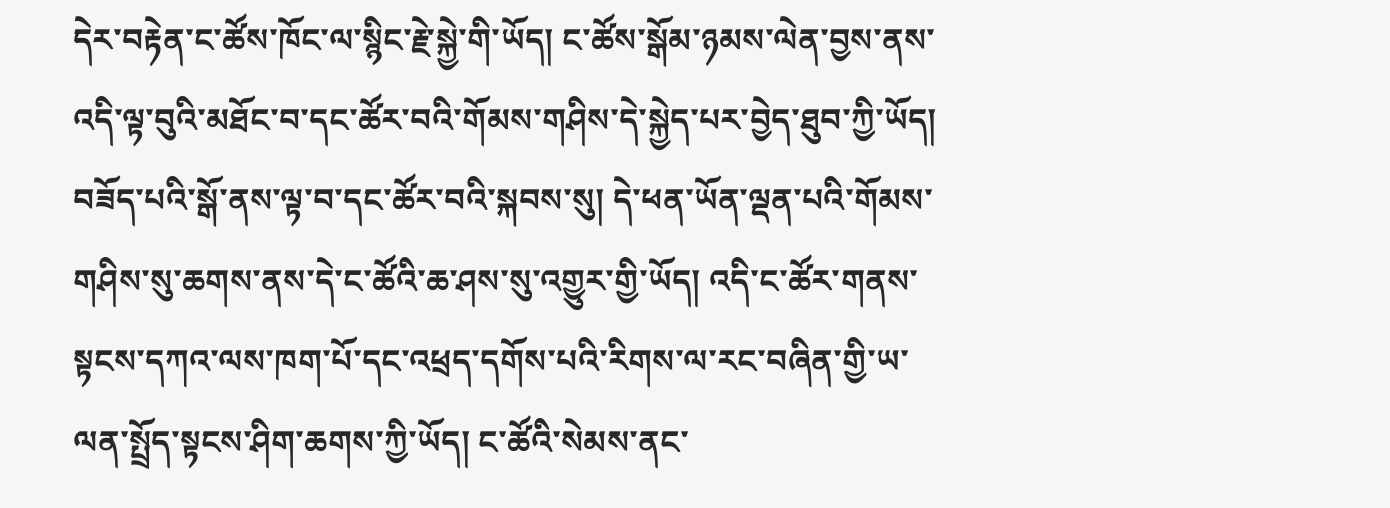དེར་བརྟེན་ང་ཚོས་ཁོང་ལ་སྙིང་རྗེ་སྐྱེ་གི་ཡོད། ང་ཚོས་སྒོམ་ཉམས་ལེན་བྱས་ནས་འདི་ལྟ་བུའི་མཐོང་བ་དང་ཚོར་བའི་གོམས་གཤིས་དེ་སྐྱེད་པར་བྱེད་ཐུབ་ཀྱི་ཡོད། བཟོད་པའི་སྒོ་ནས་ལྟ་བ་དང་ཚོར་བའི་སྐབས་སུ། དེ་ཕན་ཡོན་ལྡན་པའི་གོམས་གཤིས་སུ་ཆགས་ནས་དེ་ང་ཚོའི་ཆ་ཤས་སུ་འགྱུར་གྱི་ཡོད། འདི་ང་ཚོར་གནས་སྟངས་དཀའ་ལས་ཁག་པོ་དང་འཕྲད་དགོས་པའི་རིགས་ལ་རང་བཞིན་གྱི་ཡ་ལན་སྤྲོད་སྟངས་ཤིག་ཆགས་ཀྱི་ཡོད། ང་ཚོའི་སེམས་ནང་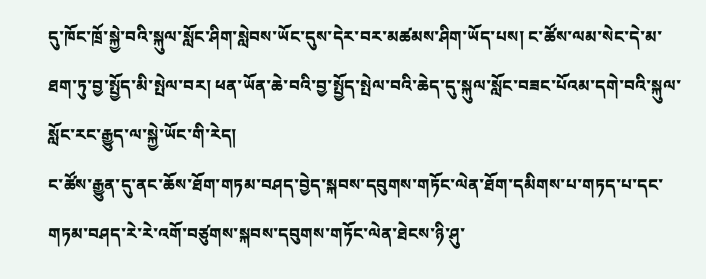དུ་ཁོང་ཁྲོ་སྐྱེ་བའི་སྐུལ་སློང་ཤིག་སླེབས་ཡོང་དུས་དེར་བར་མཚམས་ཤིག་ཡོད་པས། ང་ཚོས་ལམ་སེང་དེ་མ་ཐག་ཏུ་བྱ་སྤྱོད་མི་སྤེལ་བར། ཕན་ཡོན་ཆེ་བའི་བྱ་སྤྱོད་སྤེལ་བའི་ཆེད་དུ་སྐུལ་སློང་བཟང་པོའམ་དགེ་བའི་སྐུལ་སློང་རང་རྒྱུད་ལ་སྐྱེ་ཡོང་གི་རེད།
ང་ཚོས་རྒྱུན་དུ་ནང་ཆོས་ཐོག་གཏམ་བཤད་བྱེད་སྐབས་དབུགས་གཏོང་ལེན་ཐོག་དམིགས་པ་གཏད་པ་དང་གཏམ་བཤད་རེ་རེ་འགོ་བཙུགས་སྐབས་དབུགས་གཏོང་ལེན་ཐེངས་ཉི་ཤུ་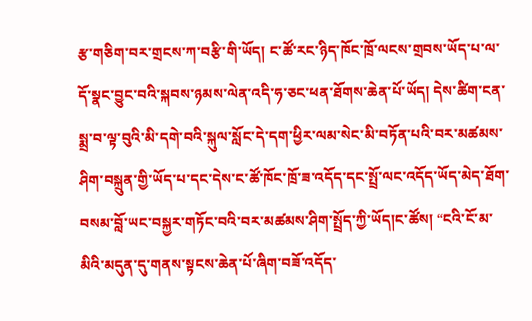རྩ་གཅིག་བར་གྲངས་ཀ་བརྩི་གི་ཡོད། ང་ཚོ་རང་ཉིད་ཁོང་ཁྲོ་ལངས་གྲབས་ཡོད་པ་ལ་དོ་སྣང་བྱུང་བའི་སྐབས་ཉམས་ལེན་འདི་ཧ་ཅང་ཕན་ཐོགས་ཆེན་པོ་ཡོད། དེས་ཚིག་ངན་སྨྲ་བ་ལྟ་བུའི་མི་དགེ་བའི་སྐུལ་སློང་དེ་དག་ཕྱིར་ལམ་སེང་མི་བཏོན་པའི་བར་མཚམས་ཤིག་བསྐྲུན་གྱི་ཡོད་པ་དང་དེས་ང་ཚོ་ཁོང་ཁྲོ་ཟ་འདོད་དང་སྤྲོ་ལང་འདོད་ཡོད་མེད་ཐོག་བསམ་བློ་ཡང་བསྐྱར་གཏོང་བའི་བར་མཚམས་ཤིག་སྤྲོད་ཀྱི་ཡོད།ང་ཚོས། “ངའི་ངོ་མ་མིའི་མདུན་དུ་གནས་སྟངས་ཆེན་པོ་ཞིག་བཟོ་འདོད་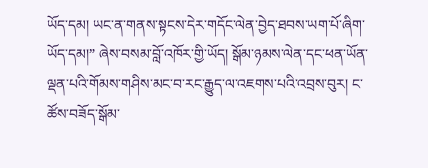ཡོད་དམ། ཡང་ན་གནས་སྟངས་དེར་གདོང་ལེན་བྱེད་ཐབས་ཡག་པོ་ཞིག་ཡོད་དམ།” ཞེས་བསམ་བློ་འཁོར་གྱི་ཡོད། སྒོམ་ཉམས་ལེན་དང་ཕན་ཡོན་ལྡན་པའི་གོམས་གཤིས་མང་བ་རང་རྒྱུད་ལ་འཇགས་པའི་འབྲས་བུར། ང་ཚོས་བཟོད་སྒོམ་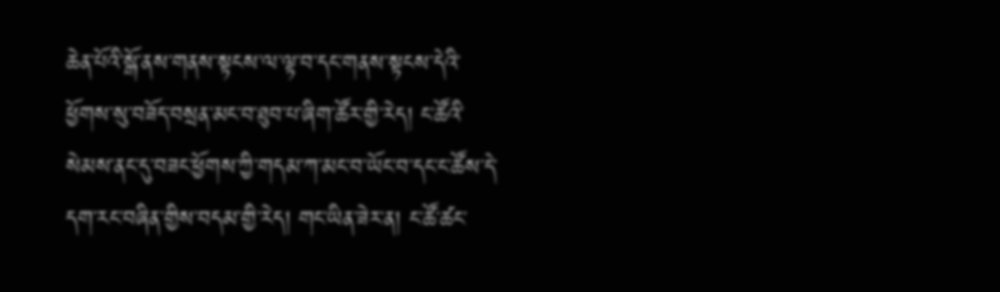ཆེན་པོའི་སྒོ་ནས་གནས་སྟངས་ལ་ལྟ་བ་དང་གནས་སྟངས་དེའི་ཕྱོགས་སུ་བཟོད་བསྲན་མང་བ་ཐུབ་པ་ཞིག་ཚོར་གྱི་རེད། ང་ཚོའི་སེམས་ནང་དུ་བཟང་ཕྱོགས་ཀྱི་གདམ་ཀ་མང་བ་ཡོང་བ་དང་ང་ཚོས་དེ་དག་རང་བཞིན་གྱིས་བདམ་གྱི་རེད། གང་ཡིན་ཟེར་ན། ང་ཚོ་ཚང་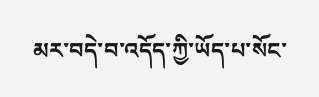མར་བདེ་བ་འདོད་ཀྱི་ཡོད་པ་སོང་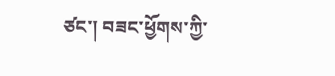ཙང་། བཟང་ཕྱོགས་ཀྱི་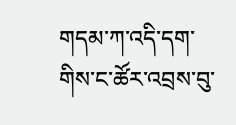གདམ་ཀ་འདི་དག་གིས་ང་ཚོར་འབྲས་བུ་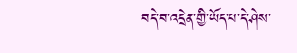བདེ་བ་འདྲེན་གྱི་ཡོད་པ་དེ་ཤེས་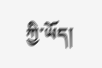ཀྱི་ཡོད།